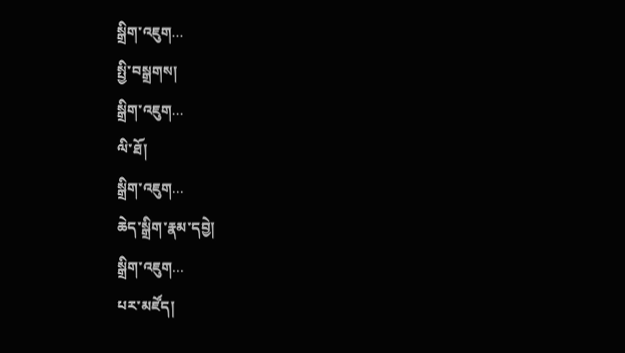སྒྲིག་འཇུག...
སྤྱི་བསྒྲགས།
སྒྲིག་འཇུག...
ལི་ཐོ།
སྒྲིག་འཇུག...
ཆེད་སྒྲིག་རྣམ་དབྱེ།
སྒྲིག་འཇུག...
པར་མཛོད།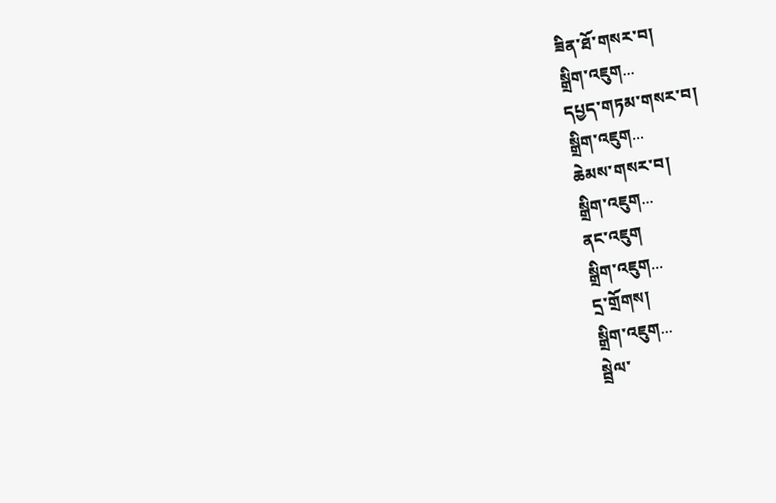ཟིན་ཐོ་གསར་བ།
སྒྲིག་འཇུག...
དཔྱད་གཏམ་གསར་བ།
སྒྲིག་འཇུག...
ཆེམས་གསར་བ།
སྒྲིག་འཇུག...
ནང་འཇུག
སྒྲིག་འཇུག...
དྲ་གྲོགས།
སྒྲིག་འཇུག...
སྦྲེལ་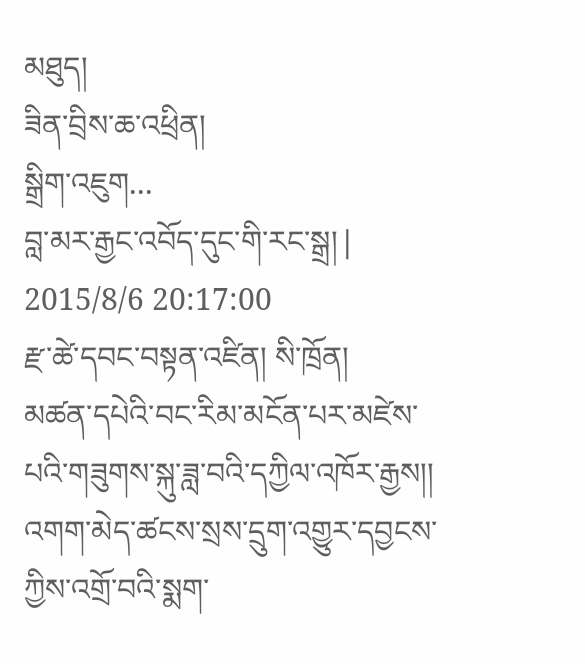མཐུད།
ཟིན་བྲིས་ཆ་འཕྲིན།
སྒྲིག་འཇུག...
བླ་མར་རྒྱང་འབོད་དུང་གི་རང་སྒྲ། | 2015/8/6 20:17:00
རྫ་ཚེ་དབང་བསྟན་འཛིན། སི་ཁྲོན།
མཚན་དཔེའི་བང་རིམ་མངོན་པར་མཛེས་པའི་གཟུགས་སྐུ་ཟླ་བའི་དཀྱིལ་འཁོར་རྒྱས།།
འགག་མེད་ཚངས་སྲས་དྲུག་འགྱུར་དབྱངས་ཀྱིས་འགྲོ་བའི་སྨག་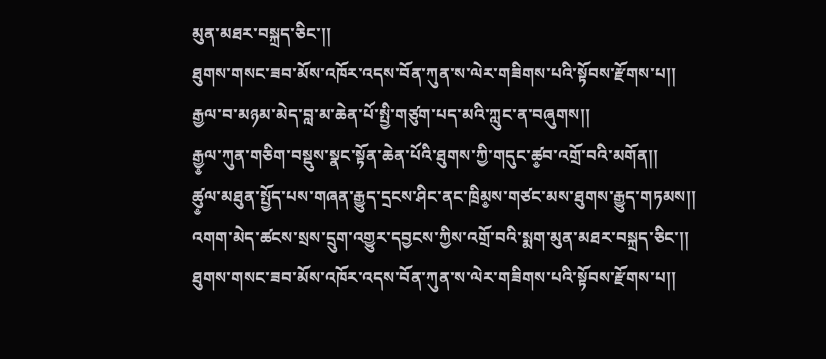མུན་མཐར་བསྐྲད་ཅིང་།།
ཐུགས་གསང་ཟབ་མོས་འཁོར་འདས་བོན་ཀུན་ས་ལེར་གཟིགས་པའི་སྟོབས་རྫོགས་པ།།
རྒྱལ་བ་མཉམ་མེད་བླ་མ་ཆེན་པོ་སྤྱི་གཙུག་པད་མའི་ཀླུང་ན་བཞུགས།།
རྒྱ༵ལ་ཀུན་གཅིག་བསྡུས་སྣང་སྟོན་ཆེན་པོའི་ཐུགས་ཀྱི་གདུང་ཚ༵བ་འགྲོ་བའི་མགོན།།
ཚུ༵ལ་མཐུན་སྤྱོད་པས་གཞན་རྒྱུད་དྲངས་ཤིང་ནང་ཁྲིམ༵ས་གཙང་མས་ཐུགས་རྒྱུད་གཏམས།།
འགག་མེད་ཚངས་སྲས་དྲུག་འགྱུར་དབྱངས་ཀྱིས་འགྲོ་བའི་སྨག་མུན་མཐར་བསྐྲད་ཅིང་།།
ཐུགས་གསང་ཟབ་མོས་འཁོར་འདས་བོན་ཀུན་ས་ལེར་གཟིགས་པའི་སྟོབས་རྫོགས་པ།།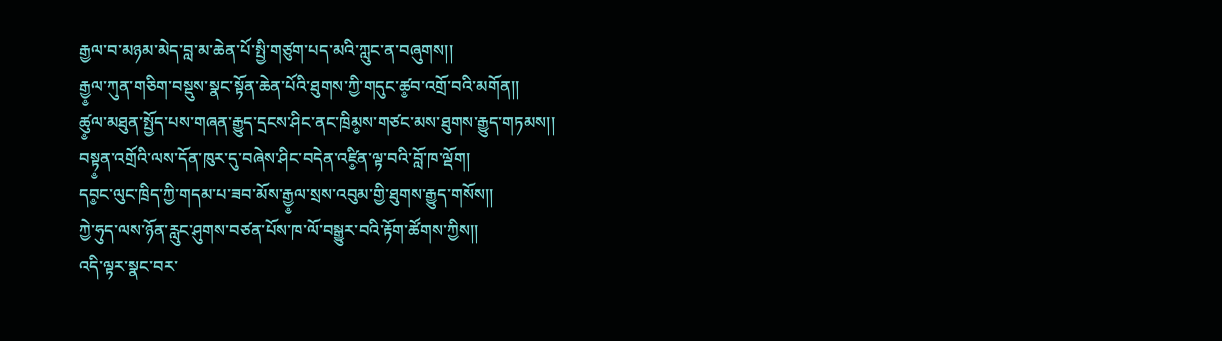རྒྱལ་བ་མཉམ་མེད་བླ་མ་ཆེན་པོ་སྤྱི་གཙུག་པད་མའི་ཀླུང་ན་བཞུགས།།
རྒྱ༵ལ་ཀུན་གཅིག་བསྡུས་སྣང་སྟོན་ཆེན་པོའི་ཐུགས་ཀྱི་གདུང་ཚ༵བ་འགྲོ་བའི་མགོན།།
ཚུ༵ལ་མཐུན་སྤྱོད་པས་གཞན་རྒྱུད་དྲངས་ཤིང་ནང་ཁྲིམ༵ས་གཙང་མས་ཐུགས་རྒྱུད་གཏམས།།
བསྟ༵ན་འགྲོའི་ལས་དོན་ཁུར་དུ་བཞེས་ཤིང་བདེན་འཛི༵ན་ལྟ་བའི་བློ་ཁ་ལྡོག།
དབ༵ང་ལུང་ཁྲིད་ཀྱི་གདམ་པ་ཟབ་མོས་རྒྱ༵ལ་སྲས་འབུམ་གྱི་ཐུགས་རྒྱུད་གསོས།།
ཀྱེ་ཧུད་ལས་ཉོན་རླུང་ཤུགས་བཙན་པོས་ཁ་ལོ་བསྒྱུར་བའི་རྟོག་ཚོགས་ཀྱིས།།
འདི་ལྟར་སྣང་བར་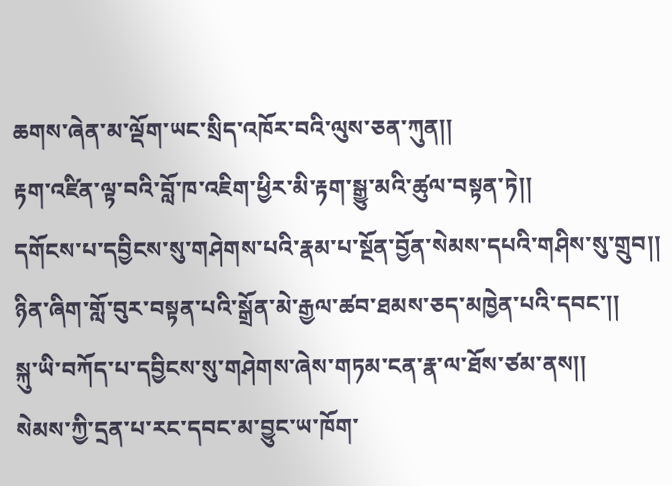ཆགས་ཞེན་མ་ལྡོག་ཡང་སྲིད་འཁོར་བའི་ལུས་ཅན་ཀུན།།
རྟག་འཛིན་ལྟ་བའི་བློ་ཁ་འཇིག་ཕྱིར་མི་རྟག་སྒྱུ་མའི་ཚུལ་བསྟན་ཏེ།།
དགོངས་པ་དབྱིངས་སུ་གཤེགས་པའི་རྣམ་པ་སྔོན་བྱོན་སེམས་དཔའི་གཤིས་སུ་གྲུབ།།
ཉིན་ཞིག་གློ་བུར་བསྟན་པའི་སྒྲོན་མེ་རྒྱལ་ཚབ་ཐམས་ཅད་མཁྱེན་པའི་དབང་།།
སྐུ་ཡི་བཀོད་པ་དབྱིངས་སུ་གཤེགས་ཞེས་གཏམ་ངན་རྣ་ལ་ཐོས་ཙམ་ནས།།
སེམས་ཀྱི་དྲན་པ་རང་དབང་མ་བྱུང་ཡ་ཁོག་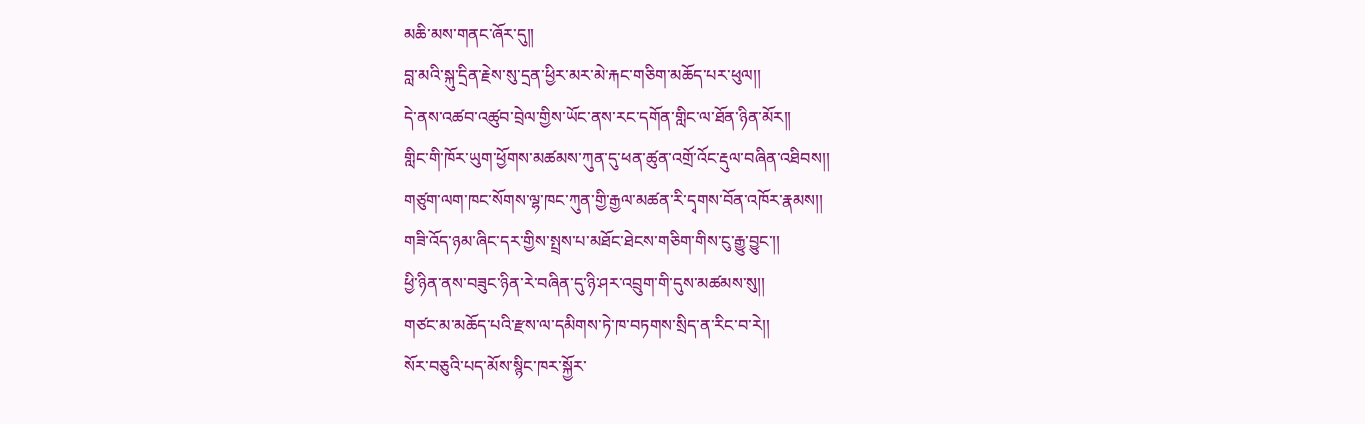མཆི་མས་གནང་ཞོར་དུ།།
བླ་མའི་སྐུ་དྲིན་རྗེས་སུ་དྲན་ཕྱིར་མར་མེ་རྐང་གཅིག་མཆོད་པར་ཕུལ།།
དེ་ནས་འཚབ་འཚུབ་བྲེལ་གྱིས་ཡོང་ནས་རང་དགོན་གླིང་ལ་ཐོན་ཉིན་མོར།།
གླིང་གི་ཁོར་ཡུག་ཕྱོགས་མཚམས་ཀུན་དུ་ཕན་ཚུན་འགྲོ་འོང་རྡུལ་བཞིན་འཐིབས།།
གཙུག་ལག་ཁང་སོགས་ལྷ་ཁང་ཀུན་གྱི་རྒྱལ་མཚན་རི་དྭགས་བོན་འཁོར་རྣམས།།
གཟི་འོད་ཉམ་ཞིང་དར་གྱིས་སྤྲས་པ་མཐོང་ཐེངས་གཅིག་གིས་ངུ་རྒྱུ་བྱུང་།།
ཕྱི་ཉིན་ནས་བཟུང་ཉིན་རེ་བཞིན་དུ་ཉི་ཤར་འབྲུག་གི་དུས་མཚམས་སུ།།
གཙང་མ་མཆོད་པའི་རྫས་ལ་དམིགས་ཏེ་ཁ་བཏགས་སྲིད་ན་རིང་བ་རེ།།
སོར་བཅུའི་པད་མོས་སྙིང་ཁར་སྐྱོར་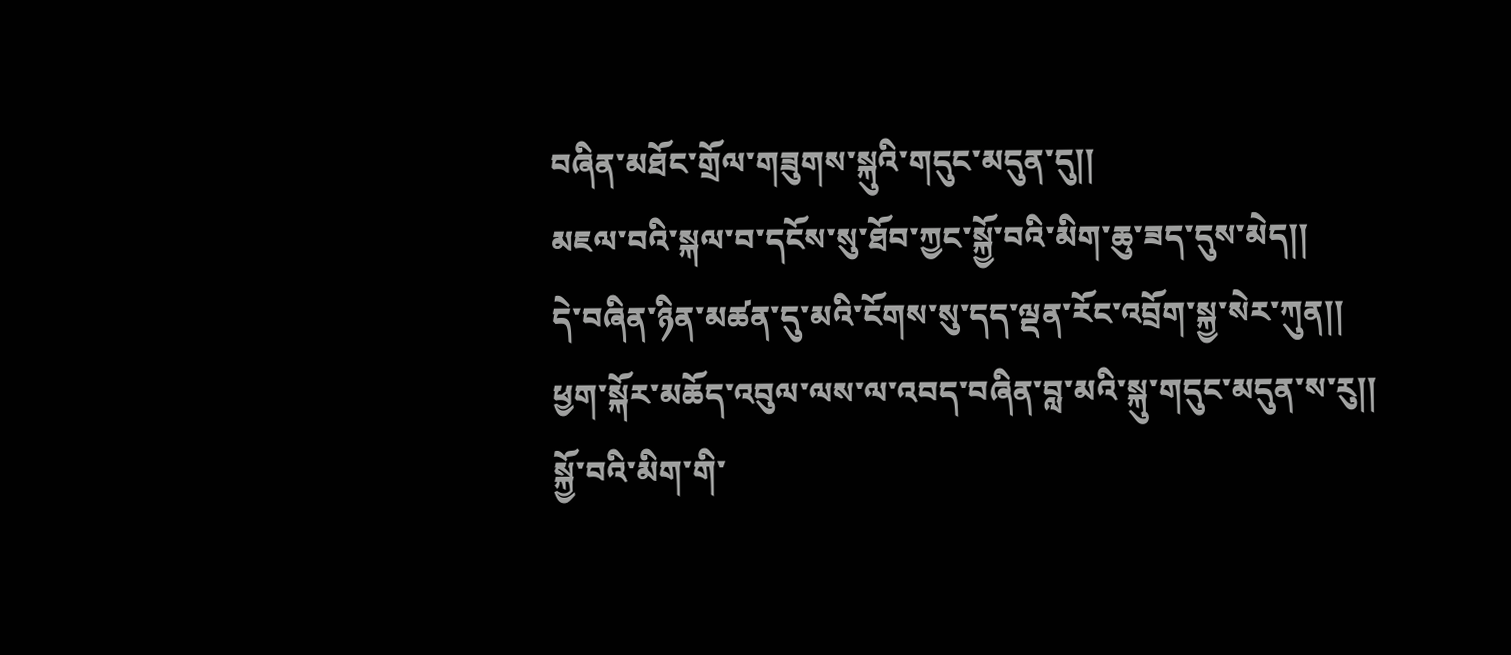བཞིན་མཐོང་གྲོལ་གཟུགས་སྐུའི་གདུང་མདུན་དུ།།
མཇལ་བའི་སྐལ་བ་དངོས་སུ་ཐོབ་ཀྱང་སྐྱོ་བའི་མིག་ཆུ་ཟད་དུས་མེད།།
དེ་བཞིན་ཉིན་མཚན་དུ་མའི་ངོགས་སུ་དད་ལྡན་རོང་འབྲོག་སྐྱ་སེར་ཀུན།།
ཕྱག་སྐོར་མཆོད་འབུལ་ལས་ལ་འབད་བཞིན་བླ་མའི་སྐུ་གདུང་མདུན་ས་རུ།།
སྐྱོ་བའི་མིག་གི་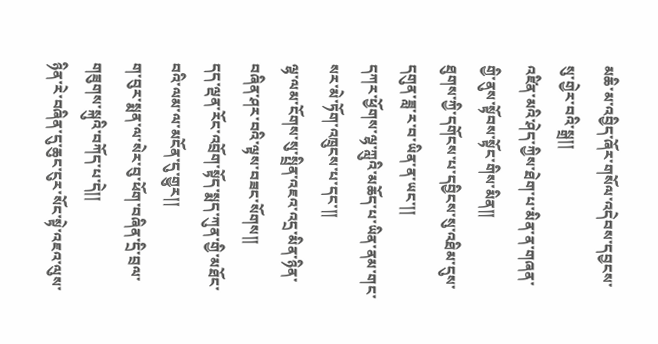མཆི་མ་འབྱིད་ཞོར་གསོལ་འདེབས་དབྱངས་སུ་གྱེར་བའི་སྒྲ།།
འཛིན་མའི་ཤེད་ཀྱིས་ཐེག་པ་མིན་ན་གཞན་གྱི་ནུས་སྟོབས་སྟོང་གིས་མིན།།
ཐུགས་ཀྱི་དགོངས་པ་དབྱིངས་སུ་འཐིམ་དུས་དགུན་ཟླ་ར་བ་ཡིན་ན་ཡང་།།
དཀར་ཕྱོགས་ལྷ་ཀླུའི་མཆོད་པ་ཡིན་ནམ་གང་སར་མེ་ཏོག་འཁྲུངས་པ་དང་།།
ལྷ་ལམ་ངོགས་སུ་སྤྲིན་འཇའ་འདྲ་མིན་ཉིན་བཞིན་ཤར་བའི་ལྟས་བཟང་སོགས།།
དད་ལྡན་རོང་འབྲོག་སྟོད་སྨད་ཀུན་གྱི་མཐོང་བའི་ལམ་ལ་མངོན་དུ་གྱུར།།
ག་བུར་སྨན་ལ་སེར་བུ་ཕོག་བཞིན་དྲི་བྲལ་གཟུགས་སྐུའི་བཀོད་པ་དེ།།
ཉིན་རེ་བཞིན་དུ་ཆུང་ངུར་སོང་སྟེ་འཇའ་ལུས་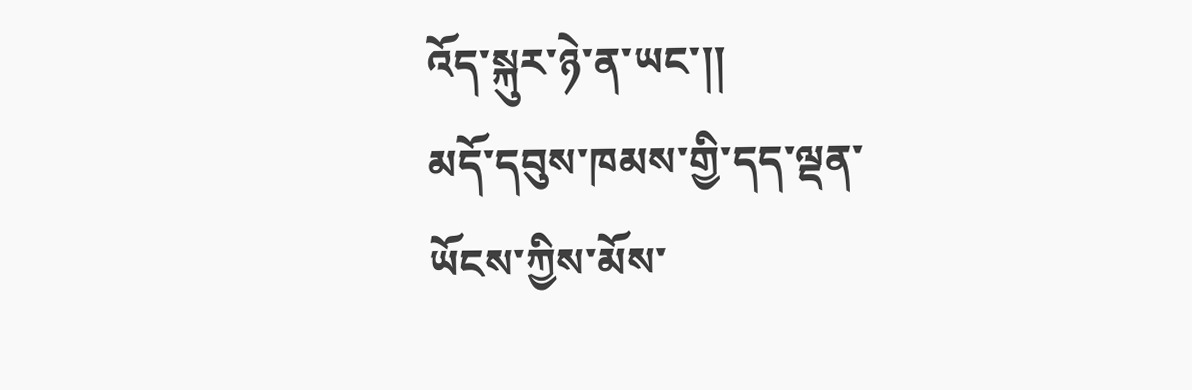འོད་སྐུར་ཉེ་ན་ཡང་།།
མདོ་དབུས་ཁམས་གྱི་དད་ལྡན་ཡོངས་ཀྱིས་མོས་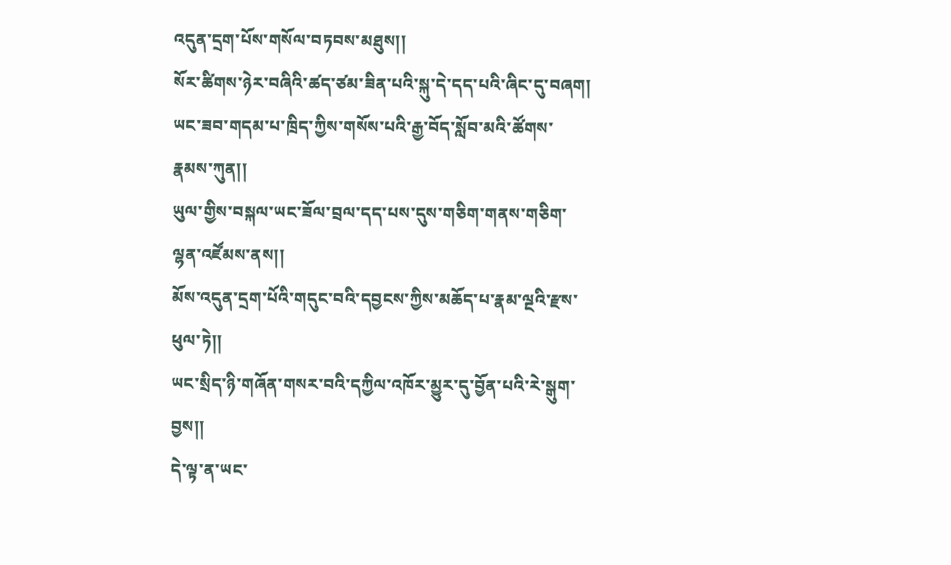འདུན་དྲག་པོས་གསོལ་བཏབས་མཐུས།།
སོར་ཚིགས་ཉེར་བཞིའི་ཚད་ཙམ་ཟིན་པའི་སྐུ་དེ་དད་པའི་ཞིང་དུ་བཞག།
ཡང་ཟབ་གདམ་པ་ཁྲིད་ཀྱིས་གསོས་པའི་རྒྱ་བོད་སློབ་མའི་ཚོགས་རྣམས་ཀུན།།
ཡུལ་གྱིས་བསྐལ་ཡང་ཟོལ་བྲལ་དད་པས་དུས་གཅིག་གནས་གཅིག་ལྷན་འཛོམས་ནས།།
མོས་འདུན་དྲག་པོའི་གདུང་བའི་དབྱངས་ཀྱིས་མཆོད་པ་རྣམ་ལྔའི་རྫས་ཕུལ་ཏེ།།
ཡང་སྲིད་ཉི་གཞོན་གསར་བའི་དཀྱིལ་འཁོར་མྱུར་དུ་བྱོན་པའི་རེ་སྒུག་བྱས།།
དེ་ལྟ་ན་ཡང་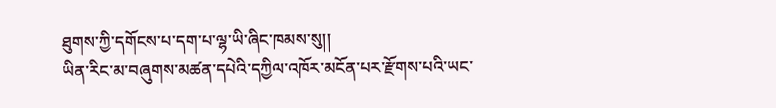ཐུགས་ཀྱི་དགོངས་པ་དག་པ་ལྷ་ཡི་ཞིང་ཁམས་སུ།།
ཡིན་རིང་མ་བཞུགས་མཚན་དཔེའི་དཀྱིལ་འཁོར་མངོན་པར་རྫོགས་པའི་ཡང་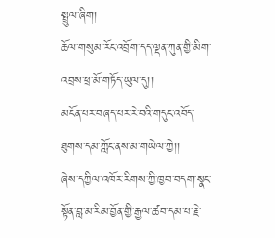སྤྲུལ་ཞིག།
ཆོལ་གསུམ་རོང་འབྲོག་དད་ལྡན་ཀུན་གྱི་མིག་འབྲས་ཕྲ་མོ་གཏོད་ཡུལ་དུ།།
མངོན་པར་བཞད་པར་རེ་བའི་གདུང་འབོད་ཐུགས་དམ་ཀློང་ནས་མ་གཡེལ་ཀྱེ།།
ཞེས་དཀྱིལ་འཁོར་རིགས་ཀྱི་ཁྱབ་བདག་སྣང་སྟོན་བླ་མ་རིམ་བྱོན་གྱི་རྒྱལ་ཚབ་དམ་པ་རྗེ་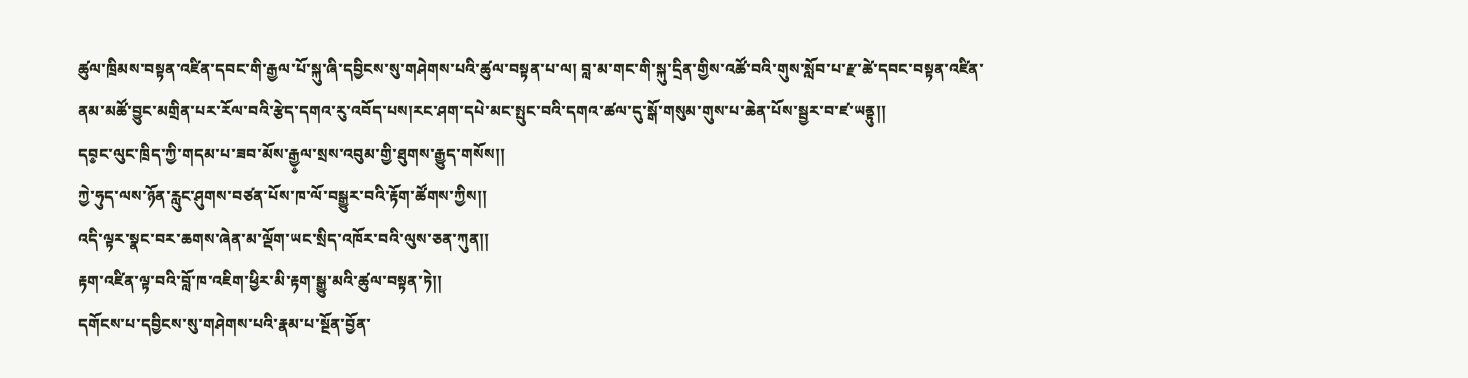ཚུལ་ཁྲིམས་བསྟན་འཛིན་དབང་གི་རྒྱལ་པོ་སྐུ་ཞི་དབྱིངས་སུ་གཤེགས་པའི་ཚུལ་བསྟན་པ་ལ། བླ་མ་གང་གི་སྐུ་དྲིན་གྱིས་འཚོ་བའི་གུས་སློབ་པ་རྫ་ཚེ་དབང་བསྟན་འཛིན་ནམ་མཚོ་བྱུང་མགྲིན་པར་རོལ་བའི་རྩེད་དགའ་རུ་འབོད་པས།རང་ཤག་དཔེ་མང་སྤུང་བའི་དགའ་ཚལ་དུ་སྒོ་གསུམ་གུས་པ་ཆེན་པོས་སྦྱར་བ་ཛ་ཡནྟུ།།
དབ༵ང་ལུང་ཁྲིད་ཀྱི་གདམ་པ་ཟབ་མོས་རྒྱ༵ལ་སྲས་འབུམ་གྱི་ཐུགས་རྒྱུད་གསོས།།
ཀྱེ་ཧུད་ལས་ཉོན་རླུང་ཤུགས་བཙན་པོས་ཁ་ལོ་བསྒྱུར་བའི་རྟོག་ཚོགས་ཀྱིས།།
འདི་ལྟར་སྣང་བར་ཆགས་ཞེན་མ་ལྡོག་ཡང་སྲིད་འཁོར་བའི་ལུས་ཅན་ཀུན།།
རྟག་འཛིན་ལྟ་བའི་བློ་ཁ་འཇིག་ཕྱིར་མི་རྟག་སྒྱུ་མའི་ཚུལ་བསྟན་ཏེ།།
དགོངས་པ་དབྱིངས་སུ་གཤེགས་པའི་རྣམ་པ་སྔོན་བྱོན་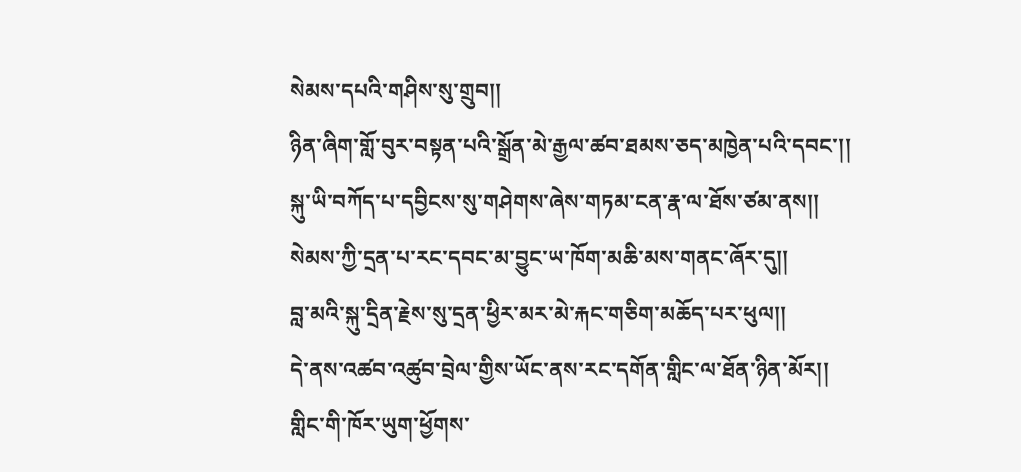སེམས་དཔའི་གཤིས་སུ་གྲུབ།།
ཉིན་ཞིག་གློ་བུར་བསྟན་པའི་སྒྲོན་མེ་རྒྱལ་ཚབ་ཐམས་ཅད་མཁྱེན་པའི་དབང་།།
སྐུ་ཡི་བཀོད་པ་དབྱིངས་སུ་གཤེགས་ཞེས་གཏམ་ངན་རྣ་ལ་ཐོས་ཙམ་ནས།།
སེམས་ཀྱི་དྲན་པ་རང་དབང་མ་བྱུང་ཡ་ཁོག་མཆི་མས་གནང་ཞོར་དུ།།
བླ་མའི་སྐུ་དྲིན་རྗེས་སུ་དྲན་ཕྱིར་མར་མེ་རྐང་གཅིག་མཆོད་པར་ཕུལ།།
དེ་ནས་འཚབ་འཚུབ་བྲེལ་གྱིས་ཡོང་ནས་རང་དགོན་གླིང་ལ་ཐོན་ཉིན་མོར།།
གླིང་གི་ཁོར་ཡུག་ཕྱོགས་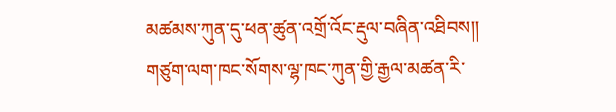མཚམས་ཀུན་དུ་ཕན་ཚུན་འགྲོ་འོང་རྡུལ་བཞིན་འཐིབས།།
གཙུག་ལག་ཁང་སོགས་ལྷ་ཁང་ཀུན་གྱི་རྒྱལ་མཚན་རི་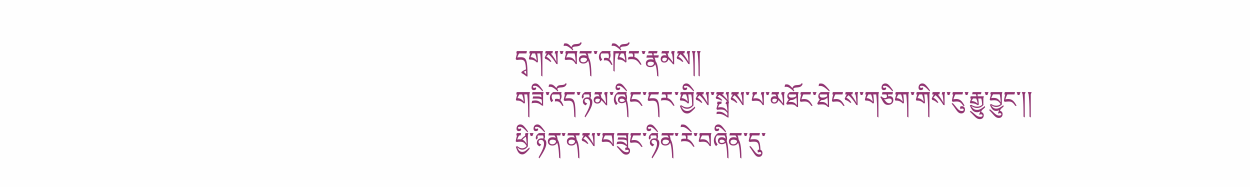དྭགས་བོན་འཁོར་རྣམས།།
གཟི་འོད་ཉམ་ཞིང་དར་གྱིས་སྤྲས་པ་མཐོང་ཐེངས་གཅིག་གིས་ངུ་རྒྱུ་བྱུང་།།
ཕྱི་ཉིན་ནས་བཟུང་ཉིན་རེ་བཞིན་དུ་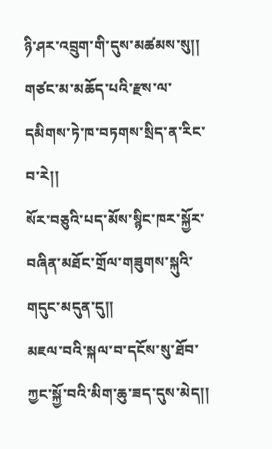ཉི་ཤར་འབྲུག་གི་དུས་མཚམས་སུ།།
གཙང་མ་མཆོད་པའི་རྫས་ལ་དམིགས་ཏེ་ཁ་བཏགས་སྲིད་ན་རིང་བ་རེ།།
སོར་བཅུའི་པད་མོས་སྙིང་ཁར་སྐྱོར་བཞིན་མཐོང་གྲོལ་གཟུགས་སྐུའི་གདུང་མདུན་དུ།།
མཇལ་བའི་སྐལ་བ་དངོས་སུ་ཐོབ་ཀྱང་སྐྱོ་བའི་མིག་ཆུ་ཟད་དུས་མེད།།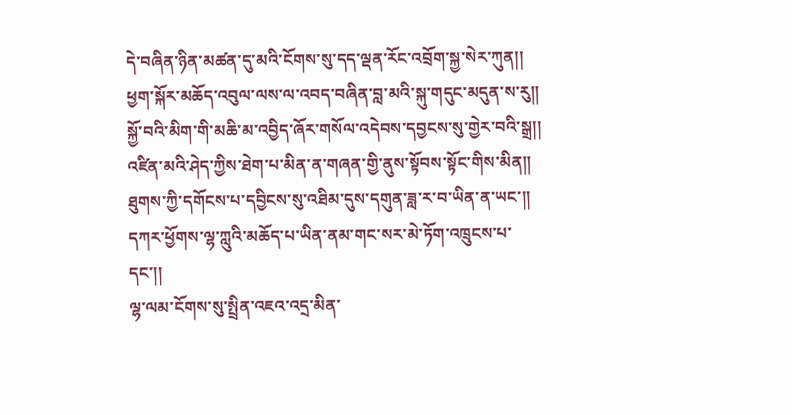དེ་བཞིན་ཉིན་མཚན་དུ་མའི་ངོགས་སུ་དད་ལྡན་རོང་འབྲོག་སྐྱ་སེར་ཀུན།།
ཕྱག་སྐོར་མཆོད་འབུལ་ལས་ལ་འབད་བཞིན་བླ་མའི་སྐུ་གདུང་མདུན་ས་རུ།།
སྐྱོ་བའི་མིག་གི་མཆི་མ་འབྱིད་ཞོར་གསོལ་འདེབས་དབྱངས་སུ་གྱེར་བའི་སྒྲ།།
འཛིན་མའི་ཤེད་ཀྱིས་ཐེག་པ་མིན་ན་གཞན་གྱི་ནུས་སྟོབས་སྟོང་གིས་མིན།།
ཐུགས་ཀྱི་དགོངས་པ་དབྱིངས་སུ་འཐིམ་དུས་དགུན་ཟླ་ར་བ་ཡིན་ན་ཡང་།།
དཀར་ཕྱོགས་ལྷ་ཀླུའི་མཆོད་པ་ཡིན་ནམ་གང་སར་མེ་ཏོག་འཁྲུངས་པ་དང་།།
ལྷ་ལམ་ངོགས་སུ་སྤྲིན་འཇའ་འདྲ་མིན་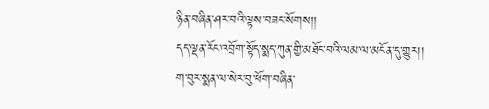ཉིན་བཞིན་ཤར་བའི་ལྟས་བཟང་སོགས།།
དད་ལྡན་རོང་འབྲོག་སྟོད་སྨད་ཀུན་གྱི་མཐོང་བའི་ལམ་ལ་མངོན་དུ་གྱུར།།
ག་བུར་སྨན་ལ་སེར་བུ་ཕོག་བཞིན་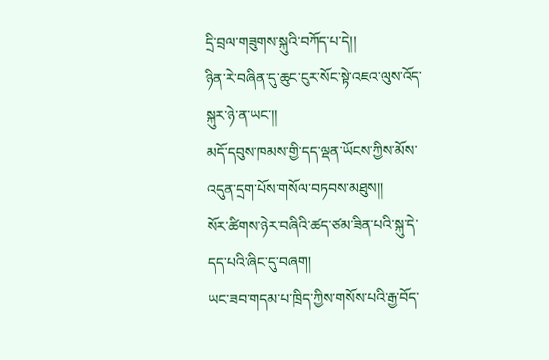དྲི་བྲལ་གཟུགས་སྐུའི་བཀོད་པ་དེ།།
ཉིན་རེ་བཞིན་དུ་ཆུང་ངུར་སོང་སྟེ་འཇའ་ལུས་འོད་སྐུར་ཉེ་ན་ཡང་།།
མདོ་དབུས་ཁམས་གྱི་དད་ལྡན་ཡོངས་ཀྱིས་མོས་འདུན་དྲག་པོས་གསོལ་བཏབས་མཐུས།།
སོར་ཚིགས་ཉེར་བཞིའི་ཚད་ཙམ་ཟིན་པའི་སྐུ་དེ་དད་པའི་ཞིང་དུ་བཞག།
ཡང་ཟབ་གདམ་པ་ཁྲིད་ཀྱིས་གསོས་པའི་རྒྱ་བོད་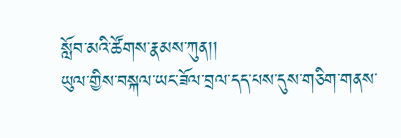སློབ་མའི་ཚོགས་རྣམས་ཀུན།།
ཡུལ་གྱིས་བསྐལ་ཡང་ཟོལ་བྲལ་དད་པས་དུས་གཅིག་གནས་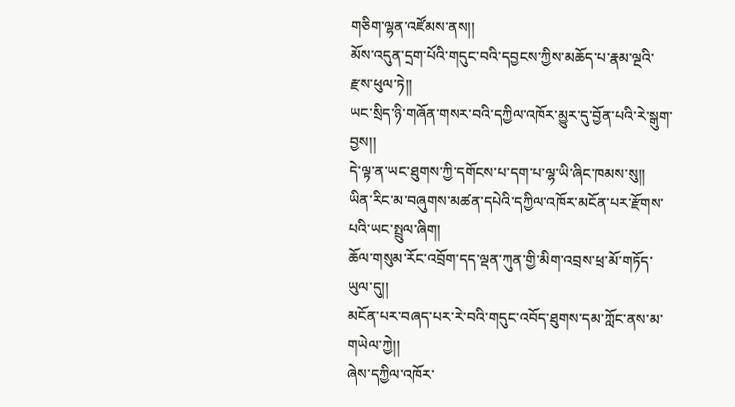གཅིག་ལྷན་འཛོམས་ནས།།
མོས་འདུན་དྲག་པོའི་གདུང་བའི་དབྱངས་ཀྱིས་མཆོད་པ་རྣམ་ལྔའི་རྫས་ཕུལ་ཏེ།།
ཡང་སྲིད་ཉི་གཞོན་གསར་བའི་དཀྱིལ་འཁོར་མྱུར་དུ་བྱོན་པའི་རེ་སྒུག་བྱས།།
དེ་ལྟ་ན་ཡང་ཐུགས་ཀྱི་དགོངས་པ་དག་པ་ལྷ་ཡི་ཞིང་ཁམས་སུ།།
ཡིན་རིང་མ་བཞུགས་མཚན་དཔེའི་དཀྱིལ་འཁོར་མངོན་པར་རྫོགས་པའི་ཡང་སྤྲུལ་ཞིག།
ཆོལ་གསུམ་རོང་འབྲོག་དད་ལྡན་ཀུན་གྱི་མིག་འབྲས་ཕྲ་མོ་གཏོད་ཡུལ་དུ།།
མངོན་པར་བཞད་པར་རེ་བའི་གདུང་འབོད་ཐུགས་དམ་ཀློང་ནས་མ་གཡེལ་ཀྱེ།།
ཞེས་དཀྱིལ་འཁོར་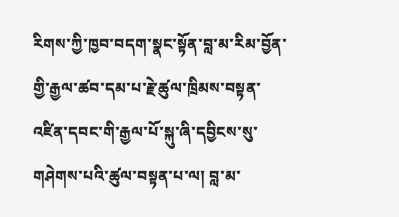རིགས་ཀྱི་ཁྱབ་བདག་སྣང་སྟོན་བླ་མ་རིམ་བྱོན་གྱི་རྒྱལ་ཚབ་དམ་པ་རྗེ་ཚུལ་ཁྲིམས་བསྟན་འཛིན་དབང་གི་རྒྱལ་པོ་སྐུ་ཞི་དབྱིངས་སུ་གཤེགས་པའི་ཚུལ་བསྟན་པ་ལ། བླ་མ་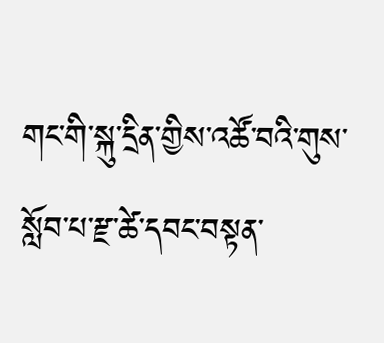གང་གི་སྐུ་དྲིན་གྱིས་འཚོ་བའི་གུས་སློབ་པ་རྫ་ཚེ་དབང་བསྟན་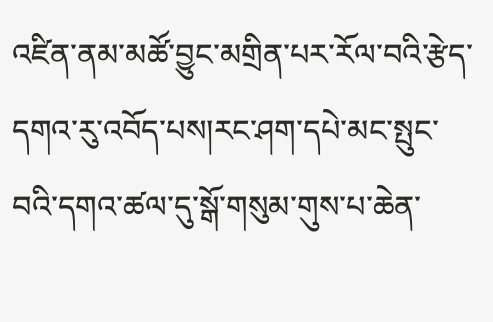འཛིན་ནམ་མཚོ་བྱུང་མགྲིན་པར་རོལ་བའི་རྩེད་དགའ་རུ་འབོད་པས།རང་ཤག་དཔེ་མང་སྤུང་བའི་དགའ་ཚལ་དུ་སྒོ་གསུམ་གུས་པ་ཆེན་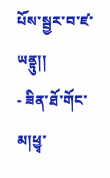པོས་སྦྱར་བ་ཛ་ཡནྟུ།།
- ཟིན་ཐོ་གོང་མ།ཕྱྭ་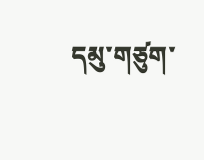དམུ་གཙུག་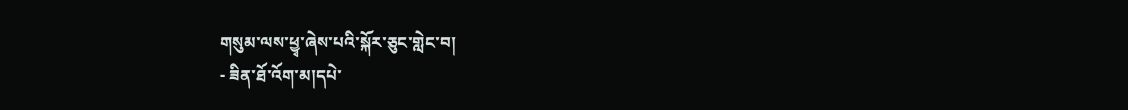གསུམ་ལས་ཕྱྭ་ཞེས་པའི་སྐོར་ཅུང་གླེང་བ།
- ཟིན་ཐོ་འོག་མ།དཔེ་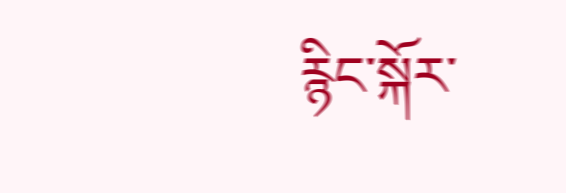རྙིང་སྐོར་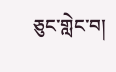ཅུང་གླེང་བ།